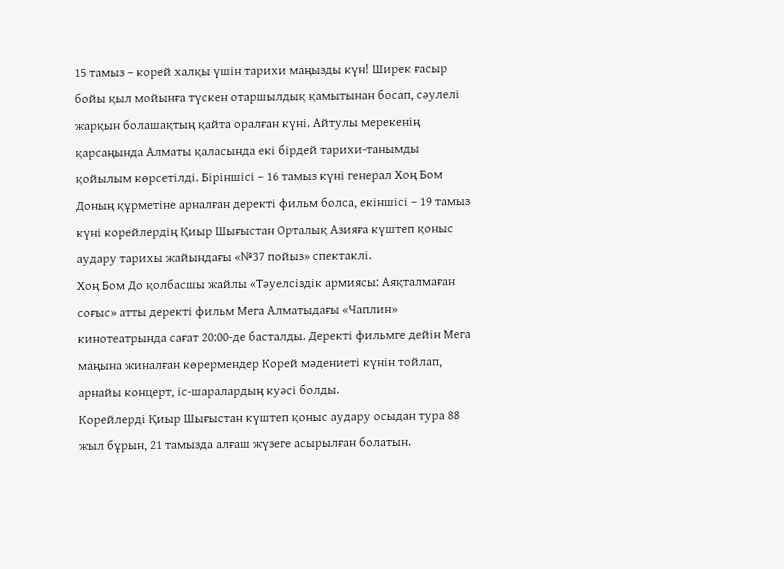15 тамыз – корей халқы үшін тарихи маңызды күн! Ширек ғасыр бойы қыл мойынға түскен отаршылдық қамытынан босап, сәулелі жарқын болашақтың қайта оралған күні. Айтулы мерекенің қарсаңында Алматы қаласында екі бірдей тарихи-танымды қойылым көрсетілді. Біріншісі – 16 тамыз күні генерал Хоң Бом Доның құрметіне арналған деректі фильм болса, екіншісі – 19 тамыз күні корейлердің Қиыр Шығыстан Орталық Азияға күштеп қоныс аудару тарихы жайындағы «№37 пойыз» спектаклі.
Хоң Бом До қолбасшы жайлы «Тәуелсіздік армиясы: Аяқталмаған соғыс» атты деректі фильм Мега Алматыдағы «Чаплин» кинотеатрында сағат 20:00-де басталды. Деректі фильмге дейін Мега маңына жиналған көрермендер Корей мәдениеті күнін тойлап, арнайы концерт, іс-шаралардың куәсі болды.
Корейлерді Қиыр Шығыстан күштеп қоныс аудару осыдан тура 88 жыл бұрын, 21 тамызда алғаш жүзеге асырылған болатын.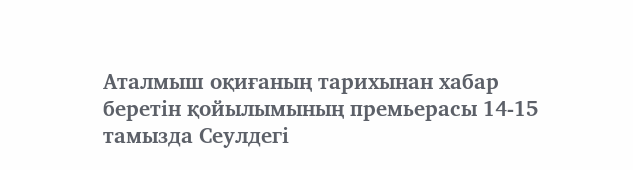Аталмыш оқиғаның тарихынан хабар беретін қойылымының премьерасы 14-15 тамызда Сеулдегі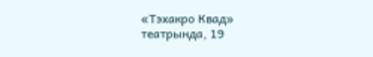«Тэхакро Квад» театрында, 19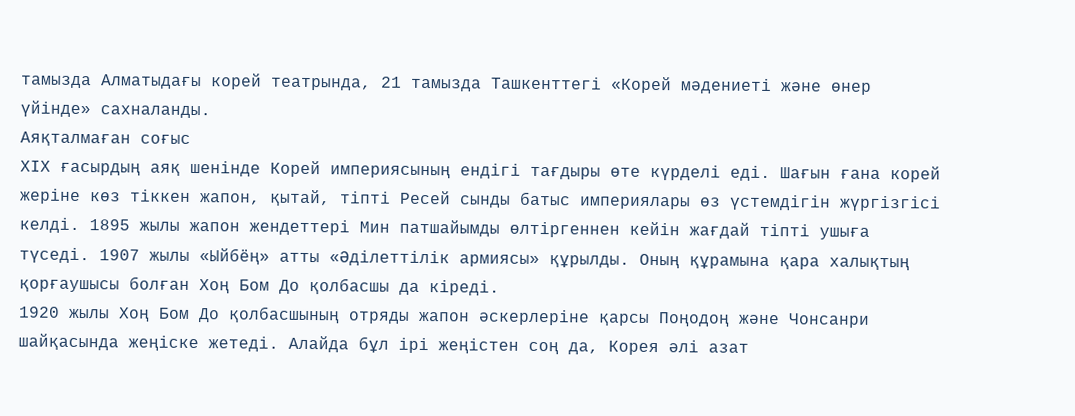тамызда Алматыдағы корей театрында, 21 тамызда Ташкенттегі «Корей мәдениеті және өнер үйінде» сахналанды.
Аяқталмаған соғыс
ХІХ ғасырдың аяқ шенінде Корей империясының ендігі тағдыры өте күрделі еді. Шағын ғана корей жеріне көз тіккен жапон, қытай, тіпті Ресей сынды батыс империялары өз үстемдігін жүргізгісі келді. 1895 жылы жапон жендеттері Мин патшайымды өлтіргеннен кейін жағдай тіпті ушыға түседі. 1907 жылы «Ыйбёң» атты «Әділеттілік армиясы» құрылды. Оның құрамына қара халықтың қорғаушысы болған Хоң Бом До қолбасшы да кіреді.
1920 жылы Хоң Бом До қолбасшының отряды жапон әскерлеріне қарсы Поңодоң және Чонсанри шайқасында жеңіске жетеді. Алайда бұл ірі жеңістен соң да, Корея әлі азат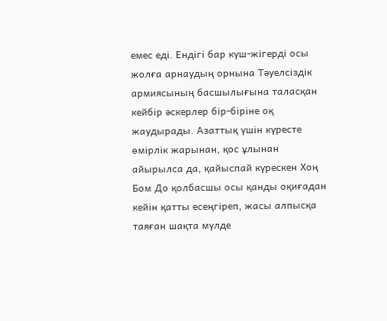емес еді. Ендігі бар күш-жігерді осы жолға арнаудың орнына Тәуелсіздік армиясының басшылығына таласқан кейбір әскерлер бір-біріне оқ жаудырады. Азаттық үшін күресте өмірлік жарынан, қос ұлынан айырылса да, қайыспай күрескен Хоң Бом До қолбасшы осы қанды оқиғадан кейін қатты есеңгіреп, жасы алпысқа таяған шақта мүлде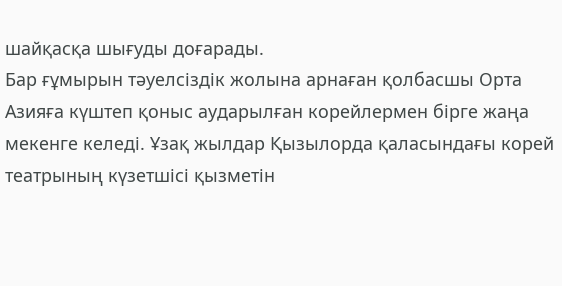шайқасқа шығуды доғарады.
Бар ғұмырын тәуелсіздік жолына арнаған қолбасшы Орта Азияға күштеп қоныс аударылған корейлермен бірге жаңа мекенге келеді. Ұзақ жылдар Қызылорда қаласындағы корей театрының күзетшісі қызметін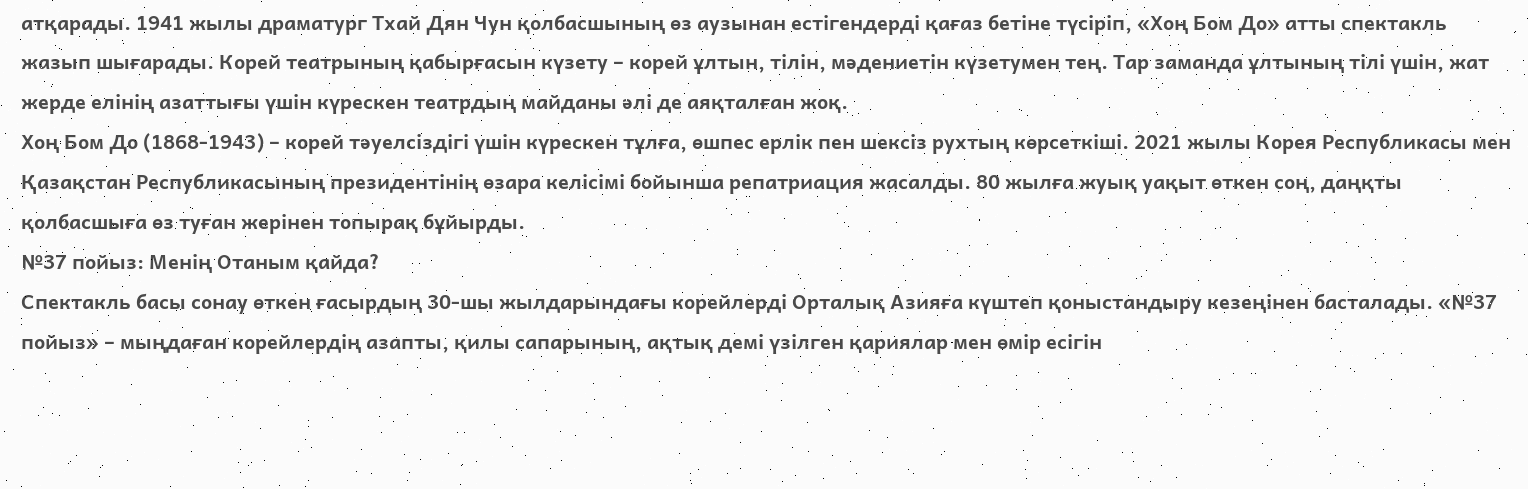атқарады. 1941 жылы драматург Тхай Дян Чун қолбасшының өз аузынан естігендерді қағаз бетіне түсіріп, «Хоң Бом До» атты спектакль жазып шығарады. Корей театрының қабырғасын күзету – корей ұлтын, тілін, мәдениетін күзетумен тең. Тар заманда ұлтының тілі үшін, жат жерде елінің азаттығы үшін күрескен театрдың майданы әлі де аяқталған жоқ.
Хоң Бом До (1868-1943) – корей тәуелсіздігі үшін күрескен тұлға, өшпес ерлік пен шексіз рухтың көрсеткіші. 2021 жылы Корея Республикасы мен Қазақстан Республикасының президентінің өзара келісімі бойынша репатриация жасалды. 80 жылға жуық уақыт өткен соң, даңқты қолбасшыға өз туған жерінен топырақ бұйырды.
№37 пойыз: Менің Отаным қайда?
Спектакль басы сонау өткен ғасырдың 30-шы жылдарындағы корейлерді Орталық Азияға күштеп қоныстандыру кезеңінен басталады. «№37 пойыз» – мыңдаған корейлердің азапты, қилы сапарының, ақтық демі үзілген қариялар мен өмір есігін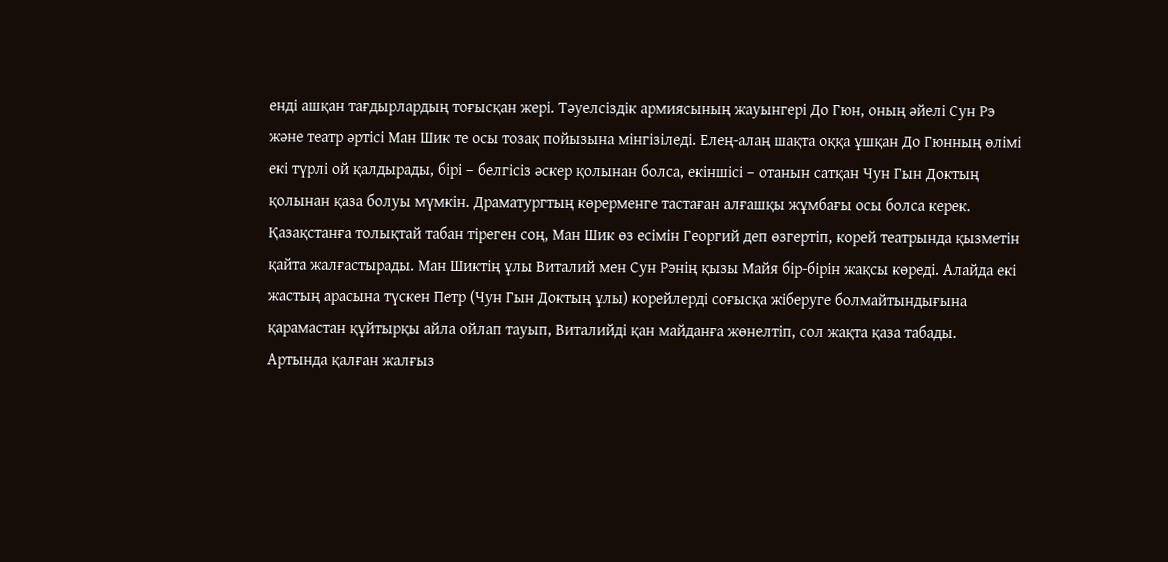енді ашқан тағдырлардың тоғысқан жері. Тәуелсіздік армиясының жауынгері До Гюн, оның әйелі Сун Рэ және театр әртісі Ман Шик те осы тозақ пойызына мінгізіледі. Елең-алаң шақта оққа ұшқан До Гюнның өлімі екі түрлі ой қалдырады, бірі – белгісіз әскер қолынан болса, екіншісі – отанын сатқан Чун Гын Доктың қолынан қаза болуы мүмкін. Драматургтың көрерменге тастаған алғашқы жұмбағы осы болса керек.
Қазақстанға толықтай табан тіреген соң, Ман Шик өз есімін Георгий деп өзгертіп, корей театрында қызметін қайта жалғастырады. Ман Шиктің ұлы Виталий мен Сун Рэнің қызы Майя бір-бірін жақсы көреді. Алайда екі жастың арасына түскен Петр (Чун Гын Доктың ұлы) корейлерді соғысқа жіберуге болмайтындығына қарамастан құйтырқы айла ойлап тауып, Виталийді қан майданға жөнелтіп, сол жақта қаза табады.
Артында қалған жалғыз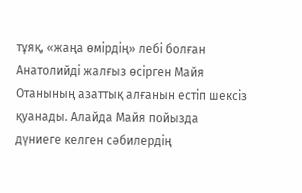тұяқ, «жаңа өмірдің» лебі болған Анатолийді жалғыз өсірген Майя Отанының азаттық алғанын естіп шексіз қуанады. Алайда Майя пойызда дүниеге келген сәбилердің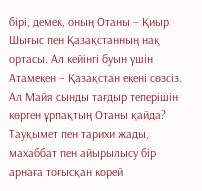бірі, демек, оның Отаны – Қиыр Шығыс пен Қазақстанның нақ ортасы. Ал кейінгі буын үшін Атамекен – Қазақстан екені сөзсіз. Ал Майя сынды тағдыр теперішін көрген ұрпақтың Отаны қайда?
Тауқымет пен тарихи жады, махаббат пен айырылысу бір арнаға тоғысқан корей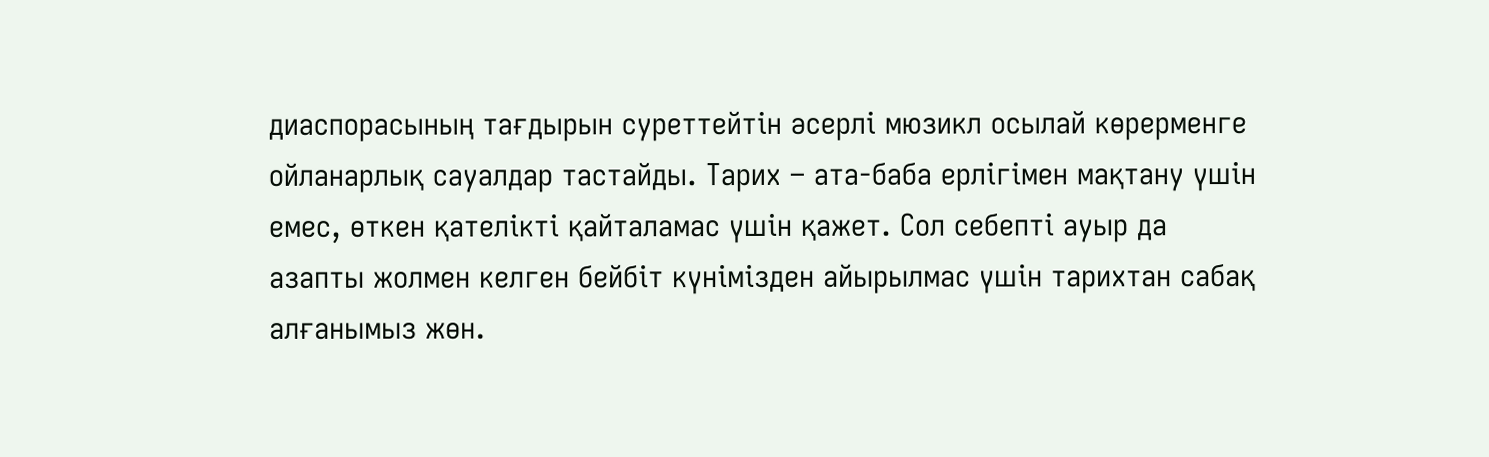диаспорасының тағдырын суреттейтін әсерлі мюзикл осылай көрерменге ойланарлық сауалдар тастайды. Тарих – ата-баба ерлігімен мақтану үшін емес, өткен қателікті қайталамас үшін қажет. Сол себепті ауыр да азапты жолмен келген бейбіт күнімізден айырылмас үшін тарихтан сабақ алғанымыз жөн.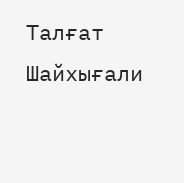Талғат Шайхығали